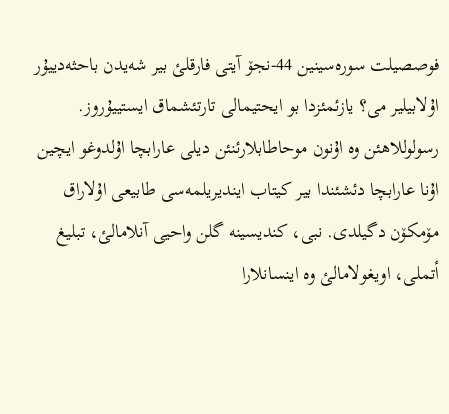فوصصیلت سورەسینین 44-نجۆ آیتی فارقلئ بیر شەیدن باحثەدییۇر اۇلابیلیر می؟ یازئمئزدا بو ایحتیمالی تارتئشماق ایستییۇروز.
رسولوللاهئن وە اۇنون موحاطابلارئنئن دیلی عارابچا اۇلدوغو ایچین اۇنا عارابچا دئشئندا بیر کیتاب ایندیریلمەسی طابیعی اۇلاراق مۆمکۆن دگیلدی. نبی، کندیسینە گلن واحیی آنلامالئ، تبلیغ أتملی، اویغولامالئ وە اینسانلارا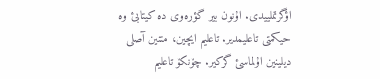اؤگرتملییدی. اۇنون بیر گؤرەوی دە کیتابئ وە حیکمتی تاعلیمدیر. تاعلیم ایچین، متنین آصلی دیلینین اۇلماسئ گرکیر. چۆنکۆ تاعلیم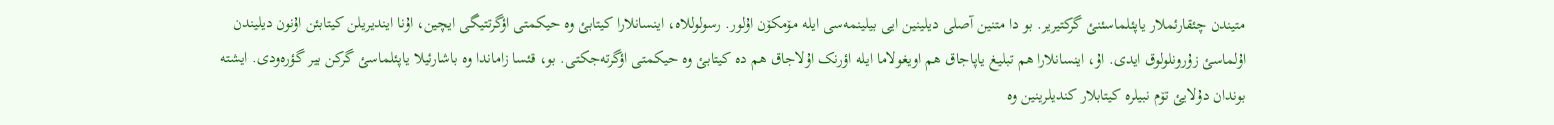متیندن چئقارئملار یاپئلماسئنئ گرکتیریر. بو دا متنین آصلی دیلینین ایی بیلینمەسی ایلە مۆمکۆن اۇلور. رسولوللاە، اینسانلارا کیتابئ وە حیکمتی اؤگرتتیگی ایچین، اۇنا ایندیریلن کیتابئن اۇنون دیلیندن اۇلماسئ زۇرونلولوق ایدی. اۇ، اینسانلارا هم تبلیغ یاپاجاق هم اویغولاما ایلە اؤرنک اۇلاجاق هم دە کیتابئ وە حیکمتی اؤگرتەجکتی. بو، قئسا زاماندا وە باشارئیلا یاپئلماسئ گرکن بیر گؤرەودی. ایشتە بوندان دۇلایئ تۆم نبیلرە کیتابلار کندیلرینین وە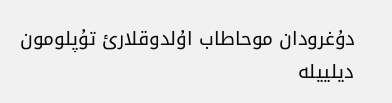دۇغرودان موحاطاب اۇلدوقلارئ تۇپلومون دیلییلە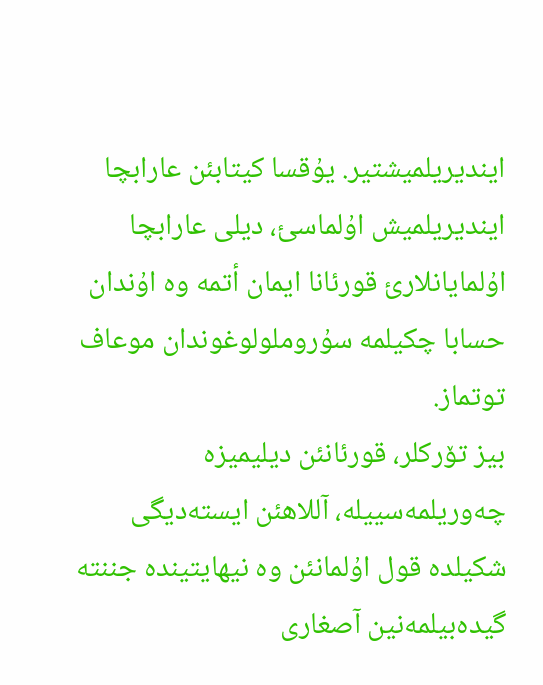ایندیریلمیشتیر. یۇقسا کیتابئن عارابچا ایندیریلمیش اۇلماسئ، دیلی عارابچا اۇلمایانلارئ قورئانا ایمان أتمە وە اۇندان حسابا چکیلمە سۇروملولوغوندان موعاف توتماز.
بیز تۆرکلر، قورئانئن دیلیمیزە چەوریلمەسییلە، آللاهئن ایستەدیگی شکیلدە قول اۇلمانئن وە نیهایتیندە جننتە گیدەبیلمەنین آصغاری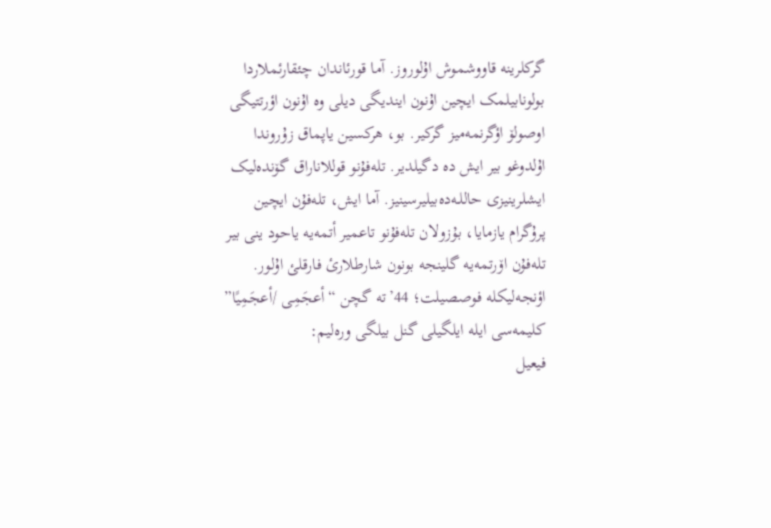گرکلرینە قاووشموش اۇلوروز. آما قورئاندان چئقارئملاردا بولونابیلمک ایچین اۇنون ایندیگی دیلی وە اۇنون اؤرتتیگی اوصولۆ اؤگرنمەمیز گرکیر. بو، هرکسین یاپماق زۇروندا اۇلدوغو بیر ایش دە دگیلدیر. تلەفۇنو قوللاناراق گۆندەلیک ایشلرینیزی حاللـەدەبیلیرسینیز. آما ایش، تلەفۇن ایچین پرۇگرام یازمایا، بۇزولان تلەفۇنو تاعمیر أتمەیە یاحود ینی بیر تلەفۇن اۆرتمەیە گلینجە بونون شارطلارئ فارقلئ اۇلور.
اؤنجەلیکلە فوصصیلت؛ 44’تە گچن “أعجَمِی /أعجَمِیًا” کلیمەسی ایلە ایلگیلی گنل بیلگی ورەلیم:
فیعیل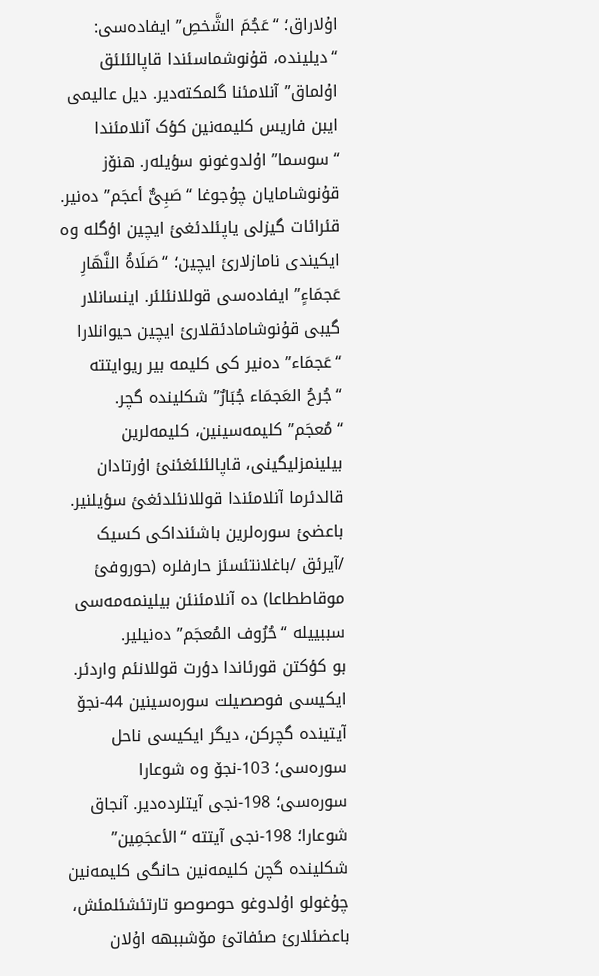اۇلاراق؛ “عَجُمَ الشَّخصِ” ایفادەسی: “دیلیندە، قۇنوشماسئندا قاپالئلئق اۇلماق” آنلامئنا گلمکتەدیر. دیل عالیمی ایبن فاریس کلیمەنین کؤک آنلامئندا “سوسما” اۇلدوغونو سؤیلەر. هنۆز قۇنوشامایان چۇجوغا “صَبِیٌّ أعجَم” دەنیر. قئرائات گیزلی یاپئلدئغئ ایچین اؤگلە وە ایکیندی نامازلارئ ایچین؛ “صَلَاةُ النَّهَارِ عَجمَاءٍ” ایفادەسی قوللانئلئر. اینسانلار گیبی قۇنوشامادئقلارئ ایچین حیوانلارا “عَجمَاء” دەنیر کی کلیمە بیر ریوایتتە “جُرحُ العَجمَاء جُبَارٌ” شکلیندە گچر. “مُعجَم” کلیمەسینین، کلیمەلرین بیلینمزلیگینی، قاپالئلئغئنئ اۇرتادان قالدئرما آنلامئندا قوللانئلدئغئ سؤیلنیر. باعضئ سورەلرین باشئنداکی کسیک /آیرئق /باغلانتئسئز حارفلرە (حوروفئ موقاططاعا) دە آنلامئنئن بیلینمەمەسی سببییلە “حُرُوف المُعجَم” دەنیلیر.
بو کؤکتن قورئاندا دؤرت قوللانئم واردئر. ایکیسی فوصصیلت سورەسینین 44-نجۆ آیتیندە گچرکن، دیگر ایکیسی ناحل سورەسی؛ 103-نجۆ وە شوعارا سورەسی؛ 198-نجی آیتلردەدیر. آنجاق شوعارا؛ 198-نجی آیتتە “الأعجَمِین” شکلیندە گچن کلیمەنین حانگی کلیمەنین چۇغولو اۇلدوغو حوصوصو تارتئشئلمئش، باعضئلارئ صئفاتئ مۆشببهە اۇلان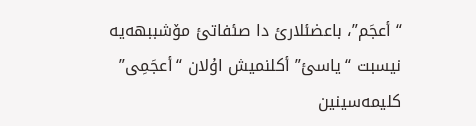“أعجَم”، باعضئلارئ دا صئفاتئ مۆشببهەیە نیسبت “یاسئ” أکلنمیش اۇلان “أعجَمِی” کلیمەسینین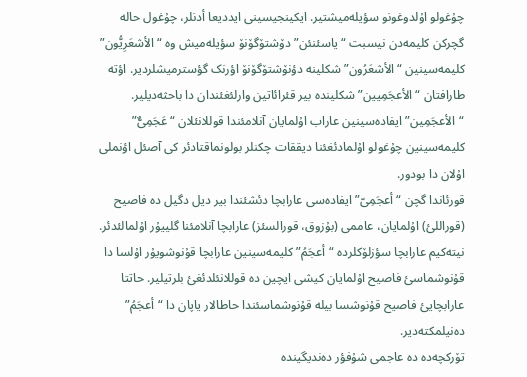چۇغولو اۇلدوغونو سؤیلەمیشتیر. ایکینجیسینی ایددیعا أدنلر، چۇغول حالە گچرکن کلیمەدن نیسبت “یاسئنئن” دۆشتۆگۆنۆ سؤیلەمیش وە “الأشعَرِیُّون” کلیمەسینین “الأشعَرُون” شکلینە دؤنۆشتۆگۆنۆ اؤرنک گؤسترمیشلردیر. اؤتە طارافتان “الأعجَمِیین” شکلیندە بیر قئرائاتین وارلئغئندان دا باحثەدیلیر. “الأعجَمِین” ایفادەسینین عاراب اۇلمایان آنلامئندا قوللانئلان “عَجَمِیٌّ” کلیمەسینین چۇغولو اۇلمادئغئنا دیققات چکنلر بولونماقتادئر کی آصئل اؤنملی اۇلان دا بودور.
قورئاندا گچن “أعجَمِیّ” ایفادەسی عارابچا دئشئندا بیر دیل دگیل دە فاصیح (قوراللئ) اۇلمایان، عاممی (بۇزوق، قورالسئز) عارابچا آنلامئنا گلییۇر اۇلمالئدئر. نیتەکیم عارابچا سؤزلۆکلردە “أعجَمُ” کلیمەسینین عارابچا قۇنوشویۇر اۇلسا دا قۇنوشماسئ فاصیح اۇلمایان کیشی ایچین دە قوللانئلدئغئ بلرتیلیر. حاتتا عارابچایئ فاصیح قۇنوشسا بیلە قۇنوشماسئندا حاطالار یاپان دا “أعجَمُ” دەنیلمکتەدیر.
تۆرکچەدە دە عاجمی شۇفؤر دەندیگیندە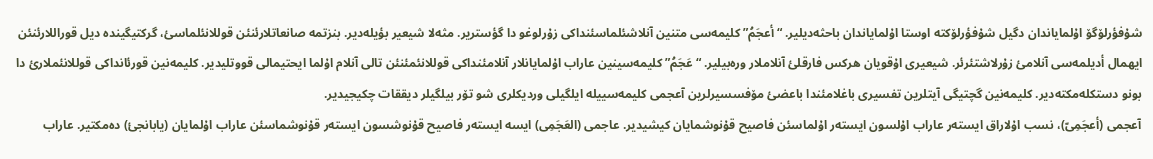شۇفؤرلۆگۆ اۇلمایاندان دگیل شۇفؤرلۆکتە اوستا اۇلمایاندان باحثەدیلیر. “أعجَمُ” کلیمەسی متنین آنلاشئلماسئنداکی زۇرلوغو دا گؤستریر. مثەلا شیعیر بؤیلەدیر. بنزتمە صانعاتلارئنئن قوللانئلماسئ، گرکتیگیندە دیل قوراللارئنئن ایهمال أدیلمەسی آنلامئ زۇرلاشتئرئر. شیعیری اۇقویان هرکس فارقلئ آنلاملار ورەبیلیر. “عَجَمُ” کلیمەسینین عاراب اۇلمایانلار آنلامئنداکی قوللانئمئنئن تالی آنلام اۇلما ایحتیمالی قووتلیدیر. کلیمەنین قورئانداکی قوللانئملارئ دا بونو دستکلەمکتەدیر. کلیمەنین گچتیگی آیتلرین تفسیری باغلامئندا باعضئ مۆفسسیرلرین آعجمی کلیمەسییلە ایلگیلی وردیکلری شو تۆر بیلگیلر دیققات چکیجیدیر.
آعجمی (أعجَمِیّ)، نسب اۇلاراق ایستەر عاراب اۇلسون ایستەر اۇلماسئن فاصیح قۇنوشمایان کیشیدیر. عاجمی (العَجَمِی) ایسە ایستەر فاصیح قۇنوشسون ایستەر قۇنوشماسئن عاراب اۇلمایان (یابانجئ) دەمکتیر. عاراب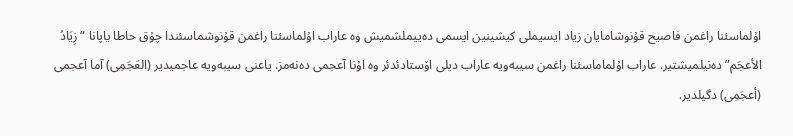اۇلماسئنا راغمن فاصیح قۇنوشامایان زیاد ایسیملی کیشینین ایسمی دەییملشمیش وە عاراب اۇلماسئنا راغمن قۇنوشماسئندا چۇق حاطا یاپانا “زِیَادُ الأعجَم” دەنیلمیشتیر. عاراب اۇلماماسئنا راغمن سیبەویە عاراب دیلی اۆستادئدئر وە اۇنا آعجمی دەنەمز. یاعنی سیبەویە عاجمیدیر (العَجَمِی) آما آعجمی (أعجَمِی) دگیلدیر.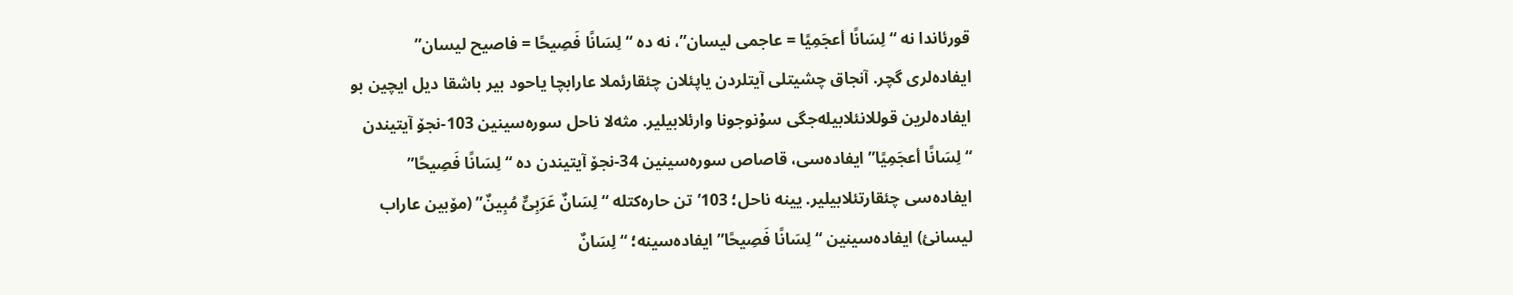قورئاندا نە “لِسَانًا أعجَمِیًا = عاجمی لیسان”، نە دە “لِسَانًا فَصِیحًا = فاصیح لیسان” ایفادەلری گچر. آنجاق چشیتلی آیتلردن یاپئلان چئقارئملا عارابچا یاحود بیر باشقا دیل ایچین بو ایفادەلرین قوللانئلابیلەجگی سۇنوجونا وارئلابیلیر. مثەلا ناحل سورەسینین 103-نجۆ آیتیندن “لِسَانًا أعجَمِیًا” ایفادەسی، قاصاص سورەسینین 34-نجۆ آیتیندن دە “لِسَانًا فَصِیحًا” ایفادەسی چئقارتئلابیلیر. یینە ناحل؛ 103’تن حارەکتلە “لِسَانٌ عَرَبِیٌّ مُبِینٌ” (مۆبین عاراب لیسانئ) ایفادەسینین “لِسَانًا فَصِیحًا” ایفادەسینە؛ “لِسَانٌ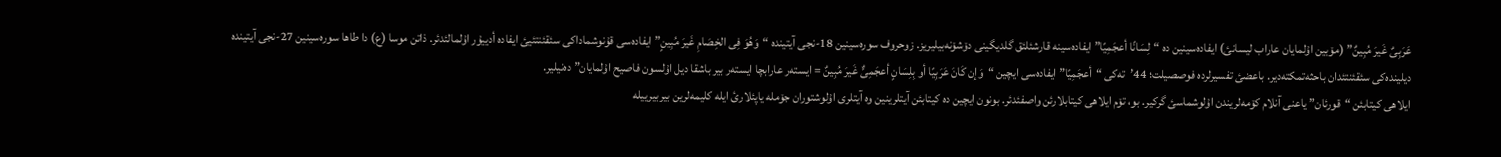عَرَبِیٌ غَیرَ مُبِینٌ” (مۆبین اۇلمایان عاراب لیسانئ) ایفادەسینین دە “لِسَانًا أعجَمِیًا” ایفادەسینە قارشئلئق گلدیگینی دۆشۆنەبیلیریز. زوحروف سورەسینین 18-نجی آیتیندە “وَهُوَ فِی الخِصَامِ غَیرَ مُبِینٍ” ایفادەسی قۇنوشماداکی سئقئنتئیئ ایفادە أدییۇر اۇلمالئدئر. ذاتن موسا (ع) دا طاها سورەسینین 27-نجی آیتیندە دیلیندەکی سئقئنتئدان باحثەتمکتەدیر. باعضئ تفسیرلردە فوصصیلت؛ 44’تەکی “أعجَمِیًا” ایفادەسی ایچین “وَإن کَانَ عَرَبِیًا أو بِلِسَانٍ أعجَمِیٌّ غَیرَ مُبِینٌ = ایستەر عارابچا ایستەر بیر باشقا دیل اۇلسون فاصیح اۇلمایان” دەنیلیر.
ایلاهی کیتابئن “قورئان” یاعنی آنلام کۆمەلریندن اۇلوشماسئ گرکیر. بو، تۆم ایلاهی کیتابلارئن واصفئدئر. بونون ایچین دە کیتابئن آیتلرینین وە آیتلری اۇلوشتوران جۆملە یاپئلارئ ایلە کلیمەلرین بیربیرییلە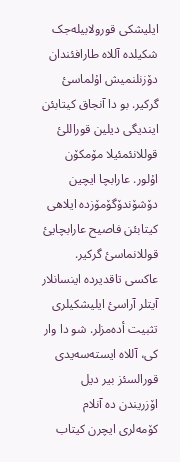ایلیشکی قورولابیلەجک شکیلدە آللاە طارافئندان دۆزنلنمیش اۇلماسئ گرکیر. بو دا آنجاق کیتابئن ایندیگی دیلین قوراللئ قوللانئمئیلا مۆمکۆن اۇلور. عارابچا ایچین دۆشۆندۆگۆمۆزدە ایلاهی کیتابئن فاصیح عارابچایئ قوللانماسئ گرکیر. عاکسی تاقدیردە اینسانلار آیتلر آراسئ ایلیشکیلری تثبیت أدەمزلر. شو دا وار کی، آللاە ایستەسەیدی قورالسئز بیر دیل اۆزریندن دە آنلام کۆمەلری ایچرن کیتاب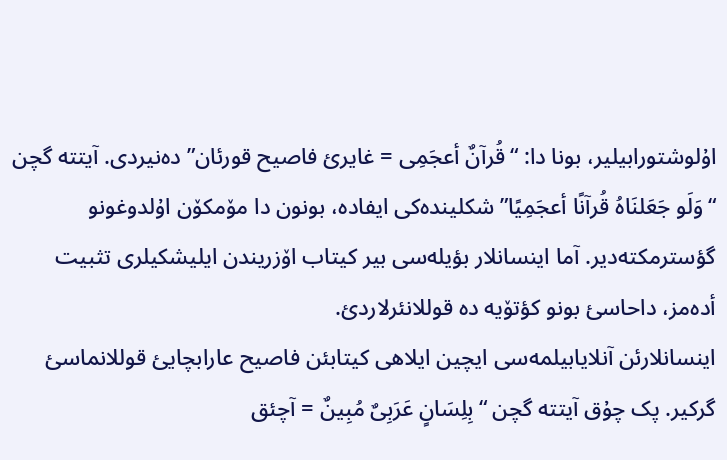اۇلوشتورابیلیر، بونا دا: “قُرآنٌ أعجَمِی = غایرئ فاصیح قورئان” دەنیردی. آیتتە گچن “وَلَو جَعَلنَاەُ قُرآنًا أعجَمِیًا” شکلیندەکی ایفادە، بونون دا مۆمکۆن اۇلدوغونو گؤسترمکتەدیر. آما اینسانلار بؤیلەسی بیر کیتاب اۆزریندن ایلیشکیلری تثبیت أدەمز، داحاسئ بونو کؤتۆیە دە قوللانئرلاردئ.
اینسانلارئن آنلایابیلمەسی ایچین ایلاهی کیتابئن فاصیح عارابچایئ قوللانماسئ گرکیر. پک چۇق آیتتە گچن “بِلِسَانٍ عَرَبِیٌ مُبِینٌ = آچئق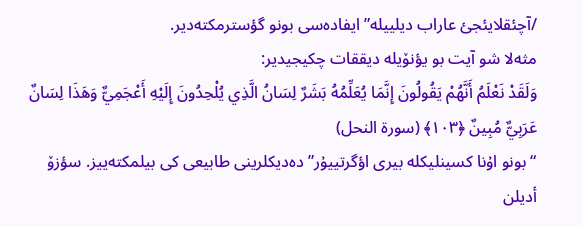/آچئقلایئجئ عاراب دیلییلە” ایفادەسی بونو گؤسترمکتەدیر.
مثەلا شو آیت بو یؤنۆیلە دیققات چکیجیدیر:
وَلَقَدْ نَعْلَمُ أَنَّهُمْ يَقُولُونَ إِنَّمَا يُعَلِّمُهُ بَشَرٌ لِسَانُ الَّذِي يُلْحِدُونَ إِلَيْهِ أَعْجَمِيٌّ وَهَذَا لِسَانٌ عَرَبِيٌّ مُبِينٌ ﴿۱۰۳﴾ (سورة النحل)
“بونو اۇنا کسینلیکلە بیری اؤگرتییۇر” دەدیکلرینی طابیعی کی بیلمکتەییز. سؤزۆ أدیلن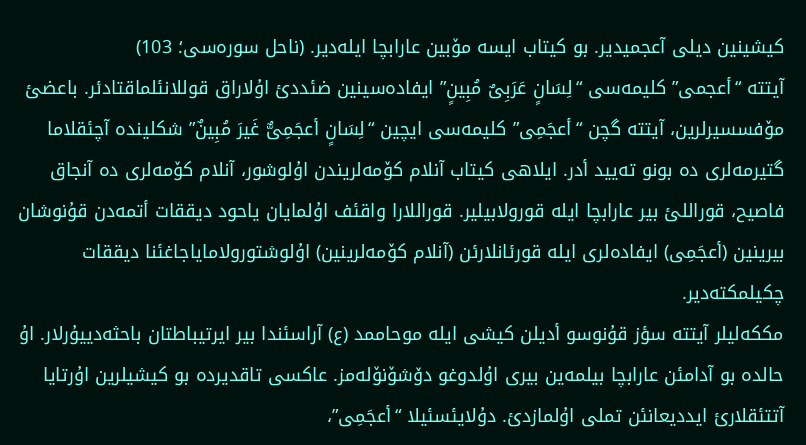کیشینین دیلی آعجمیدیر. بو کیتاب ایسە مۆبین عارابچا ایلەدیر. (ناحل سورەسی؛ 103)
آیتتە “أعجمی” کلیمەسی “لِسَانٍ عَرَبِیٌ مُبِینٍ” ایفادەسینین ضئددئ اۇلاراق قوللانئلماقتادئر. باعضئ مۆفسسیرلرین، آیتتە گچن “أعجَمِی” کلیمەسی ایچین “لِسَانٍ أعجَمِیٌّ غَیرَ مُبِینٌ” شکلیندە آچئقلاما گتیرمەلری دە بونو تەیید أدر. ایلاهی کیتاب آنلام کۆمەلریندن اۇلوشور، آنلام کۆمەلری دە آنجاق فاصیح، قوراللئ بیر عارابچا ایلە قورولابیلیر. قوراللارا واقئف اۇلمایان یاحود دیققات أتمەدن قۇنوشان بیرینین (أعجَمِی) ایفادەلری ایلە قورئانلارئن (آنلام کۆمەلرینین) اۇلوشتورولامایاجاغئنا دیققات چکیلمکتەدیر.
مککەلیلر آیتتە سؤز قۇنوسو أدیلن کیشی ایلە موحاممد (ع) آراسئندا بیر ایرتیباطتان باحثەدییۇرلار. اۇ حالدە بو آدامئن عارابچا بیلمەین بیری اۇلدوغو دۆشۆنۆلەمز. عاکسی تاقدیردە بو کیشیلرین اۇرتایا آتتئقلارئ ایددیعانئن تملی اۇلمازدئ. دۇلایئسئیلا “أعجَمِی”،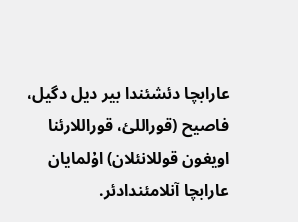عارابچا دئشئندا بیر دیل دگیل، فاصیح (قوراللئ، قوراللارئنا اویغون قوللانئلان) اۇلمایان عارابچا آنلامئندادئر.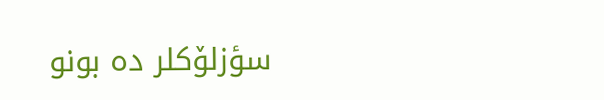سؤزلۆکلر دە بونو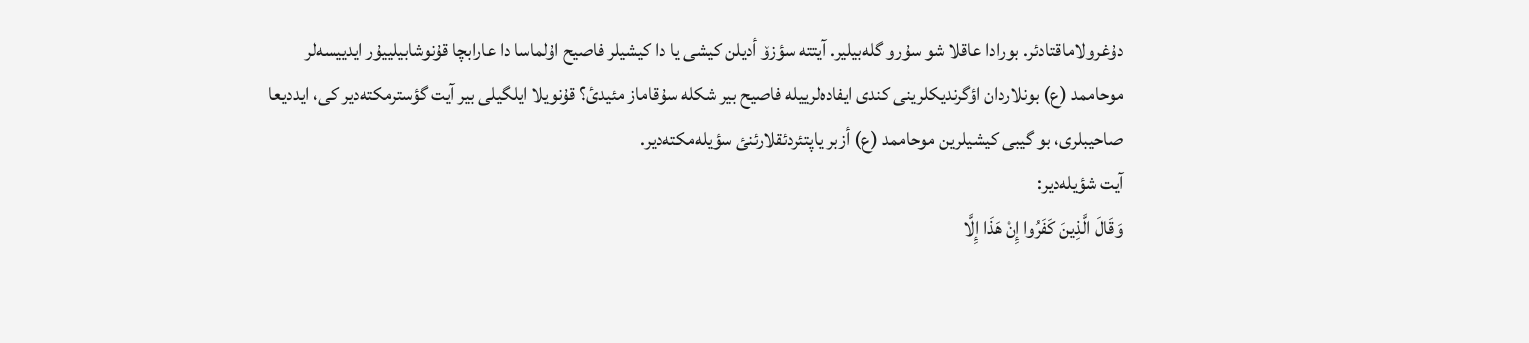دۇغرولاماقتادئر. بورادا عاقلا شو سۇرو گلەبیلیر. آیتتە سؤزۆ أدیلن کیشی یا دا کیشیلر فاصیح اۇلماسا دا عارابچا قۇنوشابیلییۇر ایدییسەلر موحاممد (ع) بونلاردان اؤگرندیکلرینی کندی ایفادەلرییلە فاصیح بیر شکلە سۇقاماز مئیدئ؟ قۇنویلا ایلگیلی بیر آیت گؤسترمکتەدیر کی، ایددیعا صاحیبلری، بو گیبی کیشیلرین موحاممد (ع) أزبر یاپتئردئقلارئنئ سؤیلەمکتەدیر.
آیت شؤیلەدیر:
وَقَالَ الَّذِينَ كَفَرُوا إِنْ هَذَا إِلَّا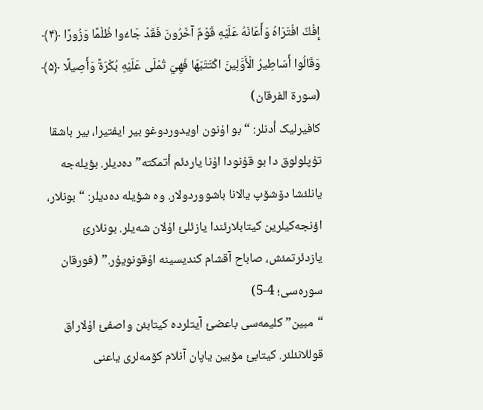إِفْكٌ افْتَرَاهُ وَأَعَانَهُ عَلَيْهِ قَوْمٌ آخَرُونَ فَقَدْ جَاءُوا ظُلْمًا وَزُورًا ﴿۴﴾ وَقَالُوا أَسَاطِيرُ الْأَوَّلِينَ اكْتَتَبَهَا فَهِيَ تُمْلَى عَلَيْهِ بُكْرَةً وَأَصِيلًا ﴿۵﴾ (سورة الفرقان)
کافیرلیک أدنلر: “بو اۇنون اویدوردوغو بیر ایفتیرا، بیر باشقا تۇپلولوق دا بو قۇنودا اۇنا یاردئم أتمکتە” دەدیلر. بؤیلەجە یانلئشا دۆشۆپ یالانا باشووردولار. وە شؤیلە دەدیلر: “بونلار، اؤنجەکیلرین کیتابلارئندا یازئلئ اۇلان شەیلر. بونلارئ یازدئرتمئش، صاباح آقشام کندیسینە اۇقونویۇر.” (فورقان سورەسی؛ 4-5)
“مبین” کلیمەسی باعضئ آیتلردە کیتابئن واصفئ اۇلاراق قوللانئلئر. کیتابئ مۆبین یاپان آنلام کۆمەلری یاعنی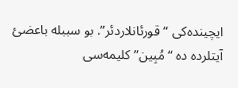ایچیندەکی “قورئانلاردئر”. بو سببلە باعضئ آیتلردە دە “مُبِین” کلیمەسی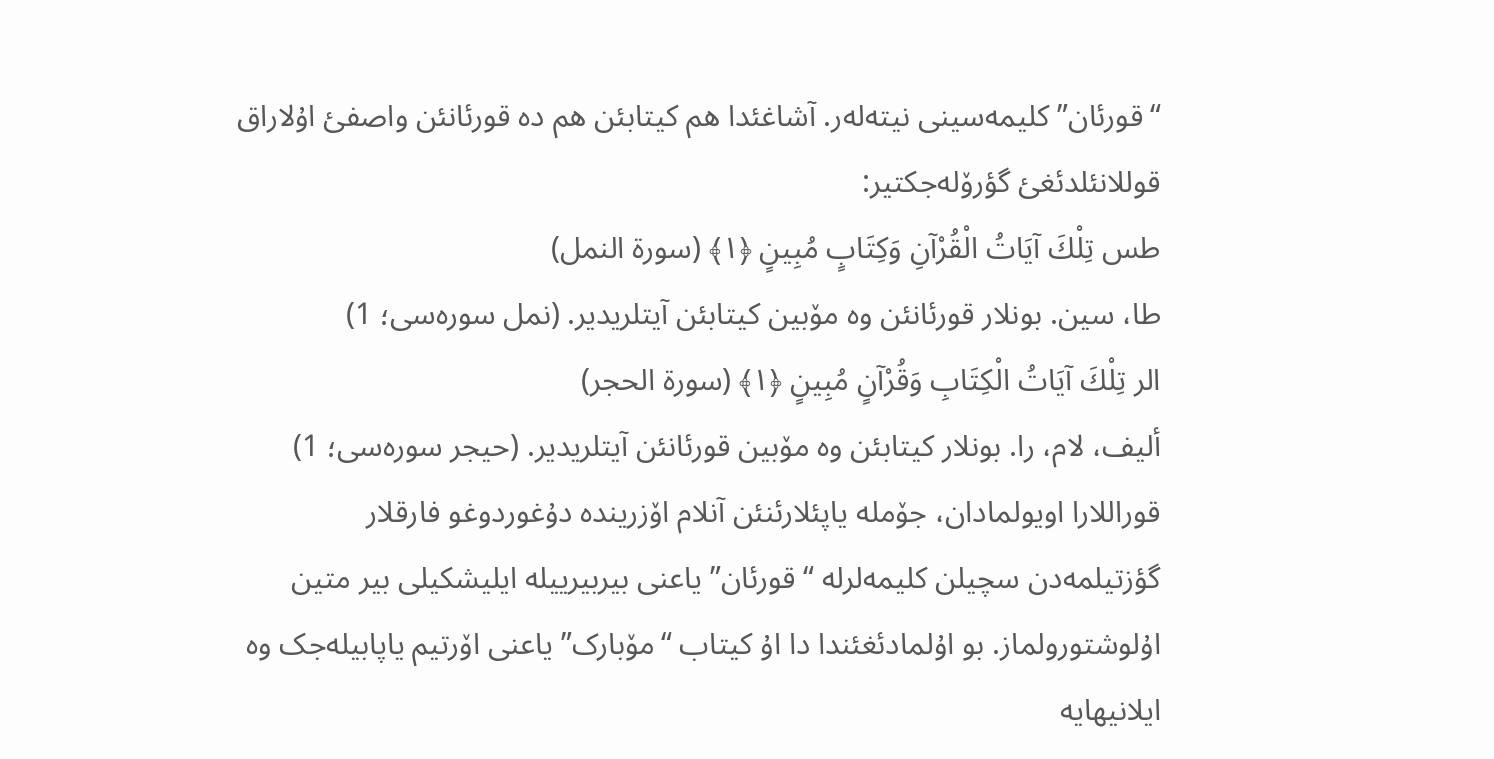“قورئان” کلیمەسینی نیتەلەر. آشاغئدا هم کیتابئن هم دە قورئانئن واصفئ اۇلاراق قوللانئلدئغئ گؤرۆلەجکتیر:
طس تِلْكَ آيَاتُ الْقُرْآنِ وَكِتَابٍ مُبِينٍ ﴿۱﴾ (سورة النمل)
طا، سین. بونلار قورئانئن وە مۆبین کیتابئن آیتلریدیر. (نمل سورەسی؛ 1)
الر تِلْكَ آيَاتُ الْكِتَابِ وَقُرْآنٍ مُبِينٍ ﴿۱﴾ (سورة الحجر)
ألیف، لام، را. بونلار کیتابئن وە مۆبین قورئانئن آیتلریدیر. (حیجر سورەسی؛ 1)
قوراللارا اویولمادان، جۆملە یاپئلارئنئن آنلام اۆزریندە دۇغوردوغو فارقلار گؤزتیلمەدن سچیلن کلیمەلرلە “قورئان” یاعنی بیربیرییلە ایلیشکیلی بیر متین اۇلوشتورولماز. بو اۇلمادئغئندا دا اۇ کیتاب “مۆبارک” یاعنی اۆرتیم یاپابیلەجک وە ایلانیهایە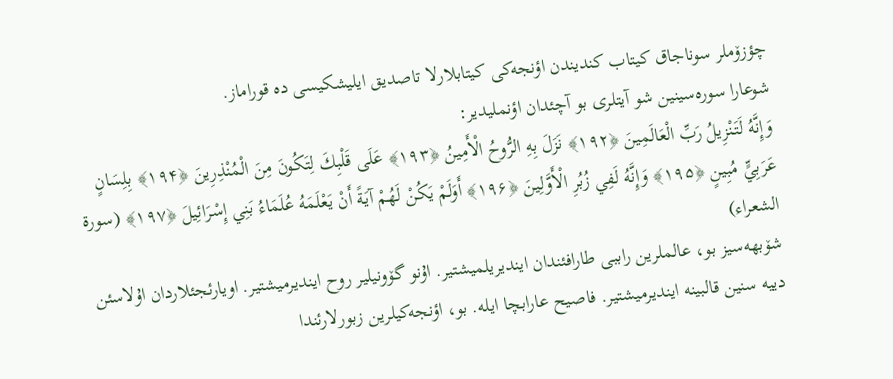چؤزۆملر سوناجاق کیتاب کندیندن اؤنجەکی کیتابلارلا تاصدیق ایلیشکیسی دە قوراماز.
شوعارا سورەسینین شو آیتلری بو آچئدان اؤنملیدیر:
وَإِنَّهُ لَتَنْزِيلُ رَبِّ الْعَالَمِينَ ﴿۱۹۲﴾ نَزَلَ بِهِ الرُّوحُ الْأَمِينُ ﴿۱۹۳﴾ عَلَى قَلْبِكَ لِتَكُونَ مِنَ الْمُنْذِرِينَ ﴿۱۹۴﴾ بِلِسَانٍ عَرَبِيٍّ مُبِينٍ ﴿۱۹۵﴾ وَإِنَّهُ لَفِي زُبُرِ الْأَوَّلِينَ ﴿۱۹۶﴾ أَوَلَمْ يَكُنْ لَهُمْ آيَةً أَنْ يَعْلَمَهُ عُلَمَاءُ بَنِي إِسْرَائِيلَ ﴿۱۹۷﴾ (سورة الشعراء)
شۆبهەسیز بو، عالملرین راببی طارافئندان ایندیریلمیشتیر. اۇنو گۆونیلیر روح ایندیرمیشتیر. اویارئجئلاردان اۇلاسئن دییە سنین قالبینە ایندیرمیشتیر. فاصیح عارابچا ایلە. بو، اؤنجەکیلرین زبورلارئندا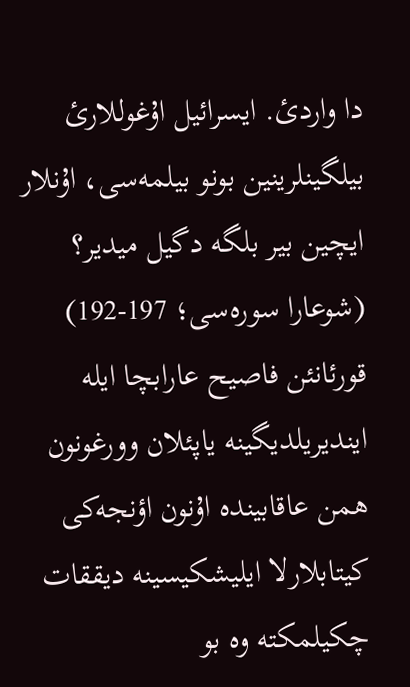دا واردئ. ایسرائیل اۇغوللارئ بیلگینلرینین بونو بیلمەسی، اۇنلار ایچین بیر بلگە دگیل میدیر؟ (شوعارا سورەسی؛ 197-192)
قورئانئن فاصیح عارابچا ایلە ایندیریلدیگینە یاپئلان وورغونون همن عاقابیندە اۇنون اؤنجەکی کیتابلارلا ایلیشکیسینە دیققات چکیلمکتە وە بو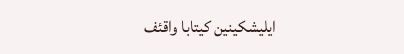ایلیشکینین کیتابا واقئف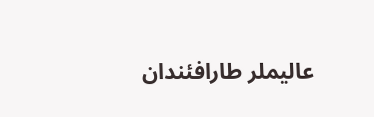عالیملر طارافئندان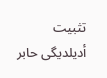تثبیت أدیلدیگی حابر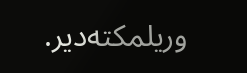وریلمکتەدیر.